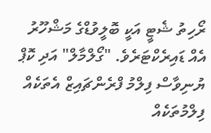ރޯހިތު ޝެޓީ އަކީ ބޮލީވުޑްގެ މަޝްހޫރު އެއް ޑައިރެކްޓަރެވެ. "ގޯލްމާލް" އަދި ކޮޕް ޔުނިވާސް ފިލްމު ފްރެންޗައިޒް އެތަކެއް ފިލްމުތަކެއް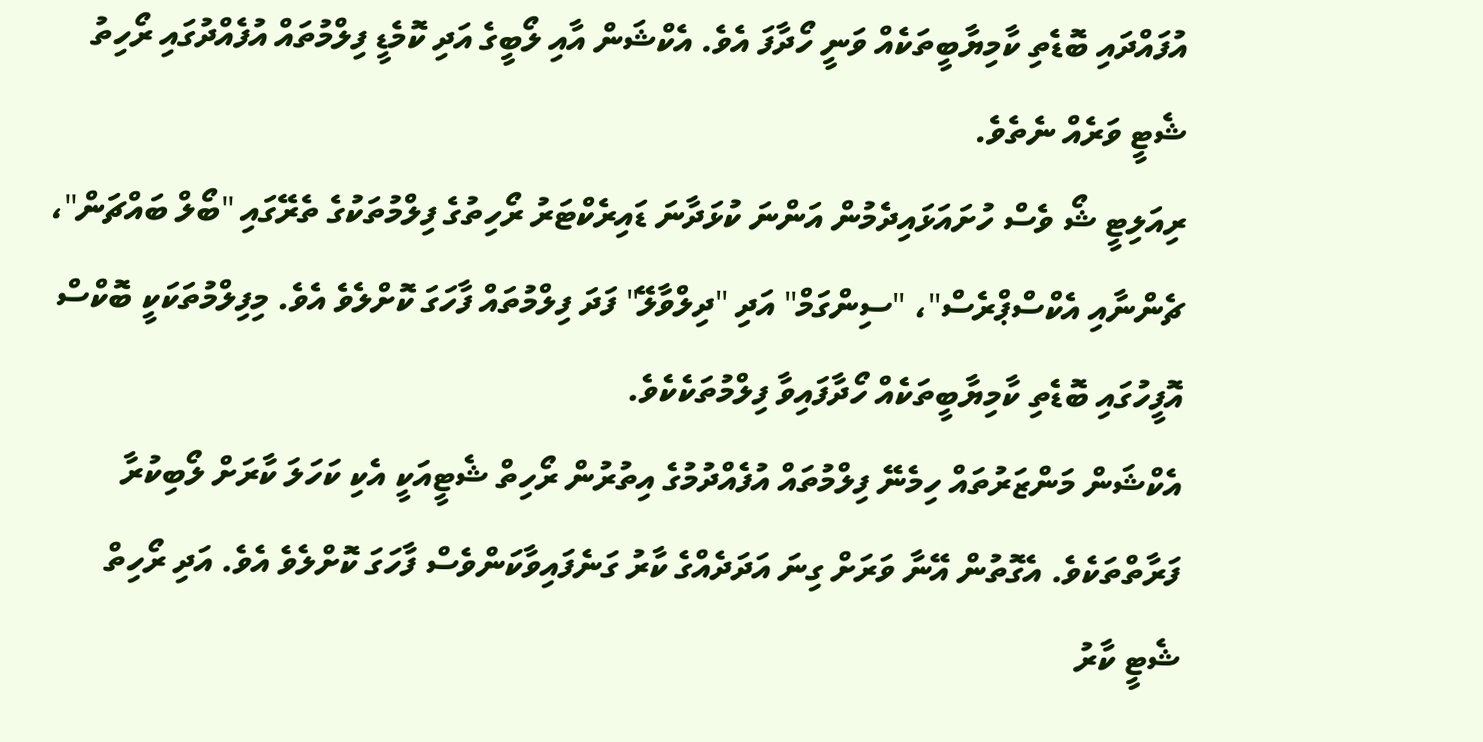އުފައްދައި ބޮޑެތި ކާމިޔާބީތަކެއް ވަނީ ހޯދާފަ އެވެ. އެކްޝަން އާއި ލޯބީގެ އަދި ކޮމެޑީ ފިލްމުތައް އުފެއްދުގައި ރޯހިތު ޝެޓީ ވަރެއް ނެތެވެ.
ރިއަލިޓީ ޝޯ ވެސް ހުށައަޅައިދެމުން އަންނަ ކުޅަދާނަ ޑައިރެކްޓަރު ރޯހިތުގެ ފިލްމުތަކުގެ ތެރޭގައި "ބޯލް ބައްޗަން"، ޗެންނާއި އެކްސްޕްރެސް"، "ސިންގަމް" އަދި "ދިލްވާލޭ" ފަދަ ފިލްމުތައް ފާހަގަ ކޮށްލެވެ އެވެ. މިފިލްމުތަކަކީ ބޮކްސް އޮފީހުގައި ބޮޑެތި ކާމިޔާބީތަކެއް ހޯދާފައިވާ ފިލްމުތަކެކެވެ.
އެކްޝަން މަންޒަރުތައް ހިމެނޭ ފިލްމުތައް އުފެއްދުމުގެ އިތުރުން ރޯހިތް ޝެޓީއަކީ އެކި ކަހަލަ ކާރަށް ލޯބިކުރާ ފަރާތްތަކެވެ. އެގޮތުން އޭނާ ވަރަށް ގިނަ އަދަދެއްގެ ކާރު ގަނެފައިވާކަންވެސް ފާހަގަ ކޮށްލެވެ އެވެ. އަދި ރޯހިތް ޝެޓީ ކާރު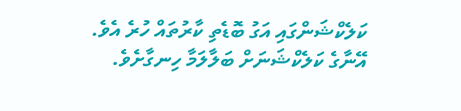ކަލެކްޝަންގައި އަގު ބޮޑެތި ކާރުތައް ހުރެ އެވެ. އޭނާގެ ކަލެކްޝަނަށް ބަލާލަމާ ހިނގާށެވެ.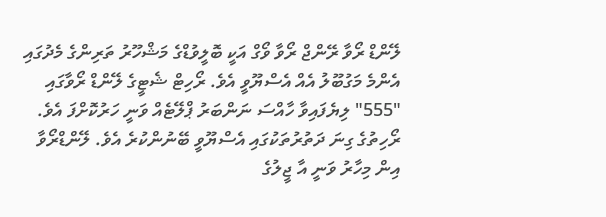ލޭންޑް ރޯވާ ރޭންޖް ރޯވާ ވޯގް އަކީ ބޮލީވުޑްގެ މަޝްހޫރު ތަރިންގެ މެދުގައި އެންމެ މަގުބޫލު އެއް އެސްޔޫވީ އެވެ. ރޯހިޓް ޝެޓީގެ ލޭންޑް ރޯވާގައި "555" ލިޔެފައިވާ ހާއްސަ ނަންބަރު ޕްލޭޓެއް ވަނީ ހަރުކޮށްފަ އެވެ. ރޯހިތުގެ ގިނަ ދަތުރުތަކުގައި އެސްޔޫވީ ބޭނުންކުރެ އެވެ. ލޭންޑްރޯވާ އިން މިހާރު ވަނީ އާ ޖީލުގެ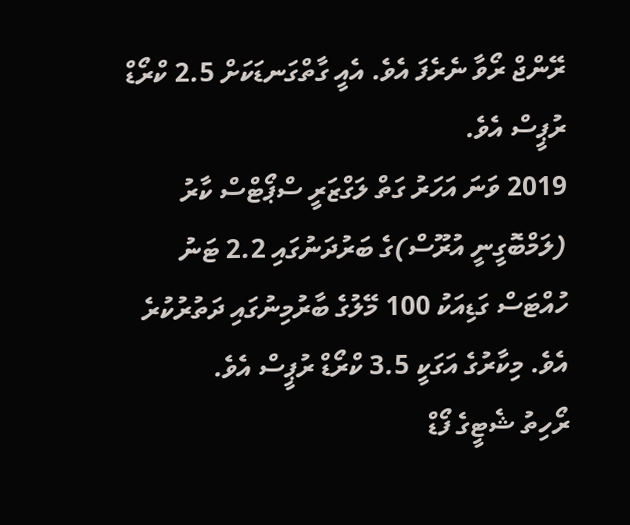ރޭންޖް ރޯވާ ނެރެފަ އެވެ. އެއީ ގާތްގަނޑަކަށް 2.5 ކްރޯޑް ރުޕީސް އެވެ.
2019 ވަނަ އަހަރު ގަތް ލަގްޒަރީ ސްޕޯޓްސް ކާރު (ލަމްބޮގީނީ އުރޫސް)ގެ ބަރުދަނުގައި 2.2 ޓަނު ހުއްޓަސް ގަޑިއަކު 100 މޭލުގެ ބާރުމިނުގައި ދަތުރުކުރެ އެވެ. މިކާރުގެ އަގަކީ 3.5 ކްރޯޑް ރުޕީސް އެވެ.
ރޯހިތު ޝެޓީގެ ފޯޑް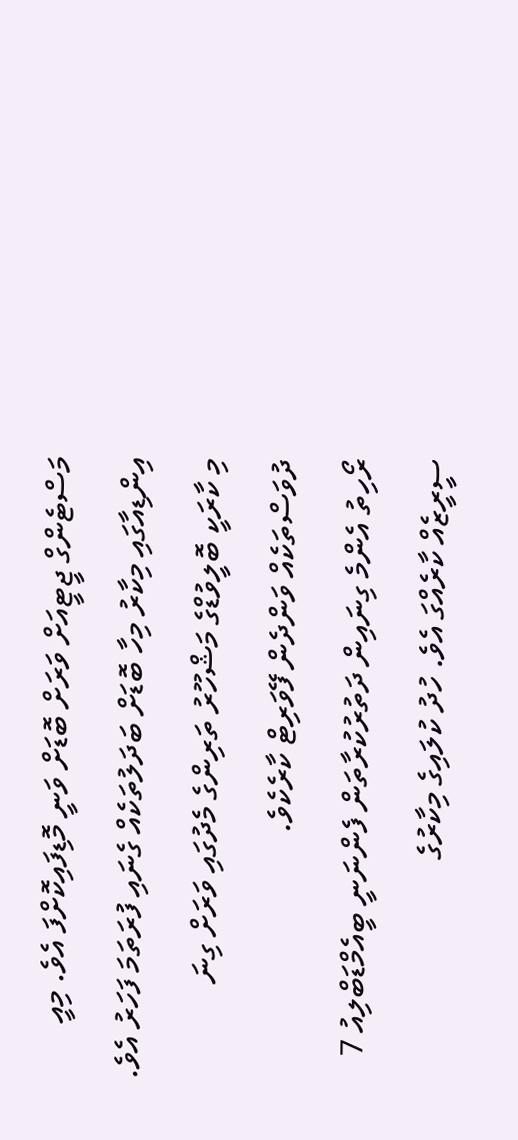މަސްޓެންގް ޖީޓީއަށް ވަރަށް ބޮޑަށް ވަނީ މޮޑިފައިކޮށްފަ އެވެ. މިއީ އިންޑިއާގައި މިކާރު މިހާ ބޮޑަށް ބަދަލުތަކެއް ގެނައި ފުރަތަމަ ފަހަރު އެވެ. މި ކާރަކީ ބޮލީވުޑްގެ މަޝްހޫރު ތަރިންގެ މެދުގައި ވަރަށް ގިނަ ދުވަސްތަކެއް ވަންދެން ފޭވަރިޓް ކާރެކެވެ.
ރޯހިތު އެންމެ ގިނައިން ދަތުރުކުރާތަން ފެންނަނީ ބީއެމްޑަބްލިއު 7 ސީރީޒެއް ކާރެއްގަ އެވެ. ހުދު ކުލައިގެ މިކާރުގެ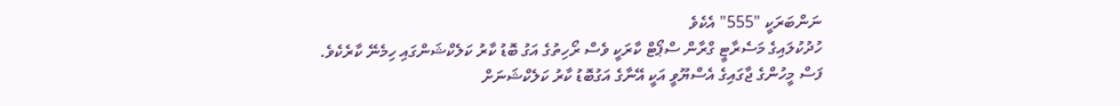ނަންބަރަކީ "555" އެކެވެ
ހުދުކުލައިގެ މަސެރާޓީ ގްރާން ސްޕޯޓް ކާރަކީ ވެސް ރޯހިތުގެ އަގު ބޮޑު ކާރު ކަލެކްޝަންގައި ހިމެނޭ ކާރެކެވެ.
ފަސް މީހުންގެ ޖާގައިގެ އެސްޔޫވީ އަކީ އޭނާގެ އަގުބޮޑު ކާރު ކަލެކްޝަނަށް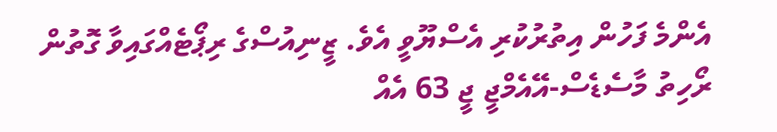އެންމެ ފަހުން އިތުރުކުރި އެސްޔޫވީ އެވެ. ޒީނިއުސްގެ ރިޕޯޓެއްގައިވާ ގޮތުން ރޯހިތު މާސެޑެސް-އޭއެމްޖީ ޖީ 63 އެއް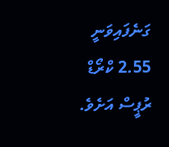ގަނެފައިވަނީ 2.55 ކްރޯޑް ރުޕީސް އަށެވެ.